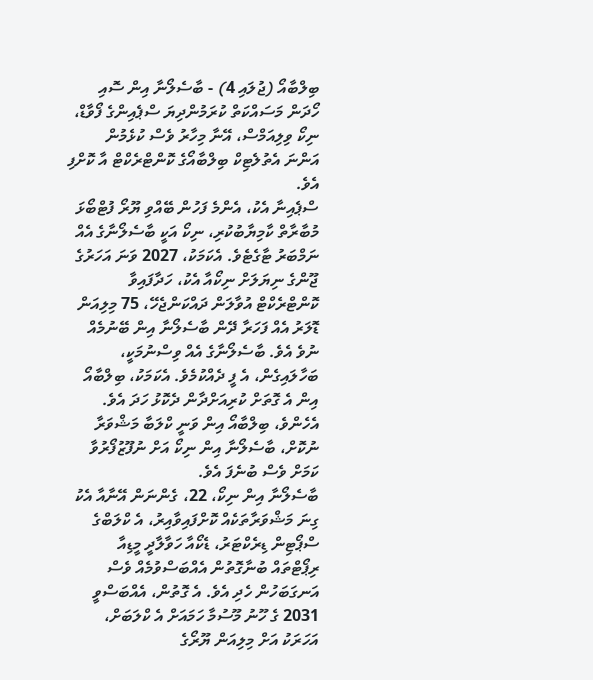ބިލްބާއޯ (ޖުލައި 4) - ބާސެލޯނާ އިން ސޮއި ހޯދަން މަސައްކަތް ކުރަމުންދިޔަ ސްޕެއިންގެ ފޯވާޑް، ނިކޯ ވިލިއަމްސް، އޭނާ މިހާރު ވެސް ކުޅެމުން އަންނަ އެތުލެޓިކް ބިލްބާއޯގެ ކޮންޓްރެކްޓް އާ ކޮށްފި އެވެ.
ސްޕެއިނާ އެކު، އެންމެ ފަހުން ބޭއްވި ޔޫރޯ ފުޓްބޯޅަ މުބާރާތް ކާމިޔާބުކުރި، ނިކޯ އަކީ ބާސެލޯނާގެ އެއް ނަމްބަރު ޓާގެޓެވެ. އެކަމަކު، 2027 ވަނަ އަހަރުގެ ޖޫންގެ ނިޔަލަށް ނިކޯއާ އެކު، ހަދާފައިވާ ކޮންޓްރެކްޓް އުވާލަން ދައްކަންޖެހޭ، 75 މިލިއަން ޑޮލަރު އެއް ފަހަރާ ދޭން ބާސެލޯނާ އިން ބޭނުމެއް ނުވެ އެވެ. ބާސެލޯނާގެ އެއް ވިސްނުމަކީ، ބަހާލައިގެން، އެ ފީ ދެއްކުމެވެ. އެކަމަކު، ބިލްބާއޯ އިން އެ ގޮތަށް ކުރިއަށްދާން ދެކޮޅު ހަދަ އެވެ. އެހެންވެ، ބިލްބާއޯ އިން ވަނީ ކްލަބާ މަޝްވަރާ ނުކޮށް، ބާސެލޯނާ އިން ނިކޯ އަށް ނުފޫޒުފޯރުވާ ކަމަށް ވެސް ބުނެފަ އެވެ.
ބާސެލޯނާ އިން ނިކޯ، 22، ގެންނަން އޭނާއާ އެކު ގިނަ މަޝްވަރާތަކެއް ކޮށްފައިވާއިރު، އެ ކްލަބްގެ ސްޕޯޓިން ޑިރެކްޓަރު، ޑެކޯއާ ހަވާލާދީ މީޑިއާ ރިޕޯޓްތައް ބުނާގޮތުން އެއްބަސްވުމެއް ވެސް އަނގަބަހުން ހެދި އެވެ. އެ ގޮތުން، އެއްބަސްވީ 2031 ގެ ހޫނު މޫސުމާ ހަމައަށް އެ ކްލަބަށް، އަހަރަކު އަށް މިލިއަން ޔޫރޯގެ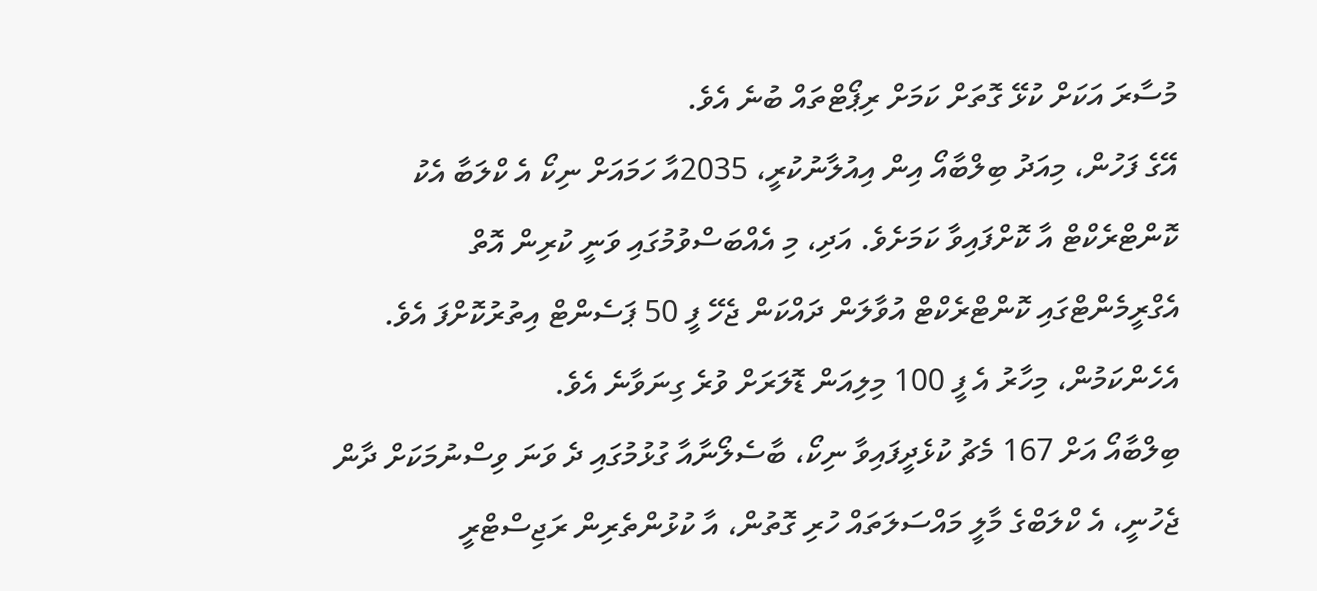މުސާރަ އަކަށް ކުޅޭ ގޮތަށް ކަމަށް ރިޕޯޓްތައް ބުނެ އެވެ.
އޭގެ ފަހުން، މިއަދު ބިލްބާއޯ އިން އިއުލާނުކުރީ، 2035އާ ހަމައަށް ނިކޯ އެ ކްލަބާ އެކު ކޮންޓްރެކްޓް އާ ކޮށްފައިވާ ކަމަށެވެ. އަދި، މި އެއްބަސްވުމުގައި ވަނީ ކުރިން އޮތް އެގްރީމެންޓްގައި ކޮންޓްރެކްޓް އުވާލަން ދައްކަން ޖެހޭ ފީ 50 ޕަސެންޓް އިތުރުކޮށްފަ އެވެ. އެހެންކަމުން، މިހާރު އެ ފީ 100 މިލިއަން ޑޮލަރަށް ވުރެ ގިނަވާނެ އެވެ.
ބިލްބާއޯ އަށް 167 މެޗު ކުޅެދީފައިވާ ނިކޯ، ބާސެލޯނާއާ ގުޅުމުގައި ދެ ވަނަ ވިސްނުމަކަށް ދާން ޖެހުނީ، އެ ކްލަބްގެ މާލީ މައްސަލަތައް ހުރި ގޮތުން، އާ ކުޅުންތެރިން ރަޖިސްޓްރީ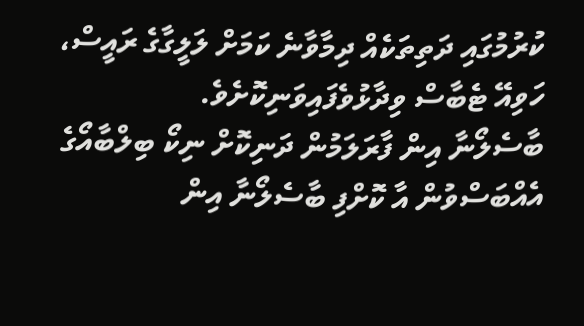ކުރުމުގައި ދަތިތަކެއް ދިމާވާނެ ކަމަށް ލަލީގާގެ ރައީސް، ހަވިއޭ ޓެބާސް ވިދާޅުވެފައިވަނިކޮށެވެ.
ބާސެލޯނާ އިން ފާރަލަމުން ދަނިކޮށް ނިކޯ ބިލްބާއޯގެ އެއްބަސްވުން އާ ކޮށްފި ބާސެލޯނާ އިން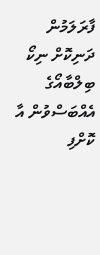ފާރަލަމުން ދަނިކޮށް ނިކޯ ބިލްބާއޯގެ އެއްބަސްވުން އާ ކޮށްފި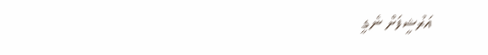އަރުޝީފަށް ނެގީ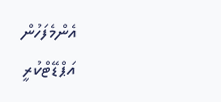އެންމެފަހުން އަޕްޑޭޓްކުރީ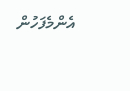އެންމެފަހުން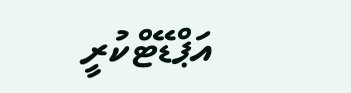އަޕްޑޭޓްކުރީ